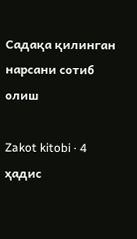Садақа қилинган нарсани сотиб олиш

Zakot kitobi · 4 ҳадис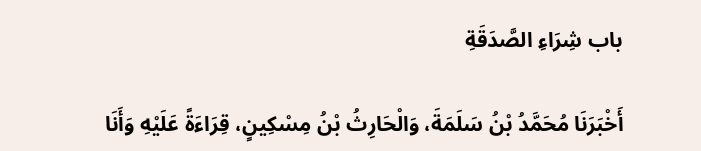باب شِرَاءِ الصَّدَقَةِ

أَخْبَرَنَا مُحَمَّدُ بْنُ سَلَمَةَ، وَالْحَارِثُ بْنُ مِسْكِينٍ، قِرَاءَةً عَلَيْهِ وَأَنَا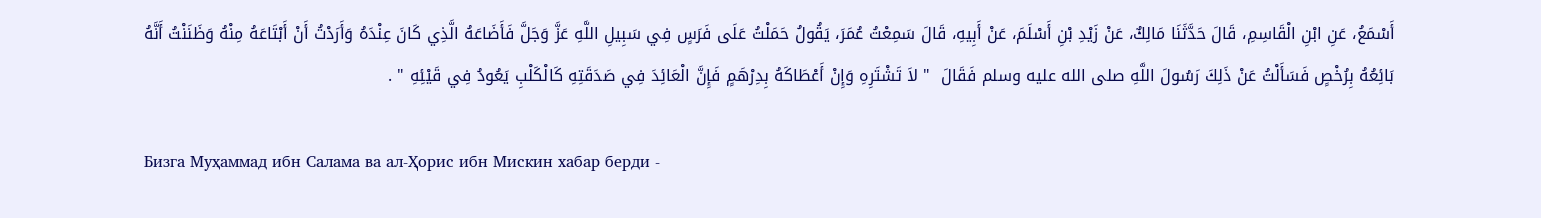أَسْمَعُ، عَنِ ابْنِ الْقَاسِمِ، قَالَ حَدَّثَنَا مَالِكٌ، عَنْ زَيْدِ بْنِ أَسْلَمَ، عَنْ أَبِيهِ، قَالَ سَمِعْتُ عُمَرَ، يَقُولُ حَمَلْتُ عَلَى فَرَسٍ فِي سَبِيلِ اللَّهِ عَزَّ وَجَلَّ فَأَضَاعَهُ الَّذِي كَانَ عِنْدَهُ وَأَرَدْتُ أَنْ أَبْتَاعَهُ مِنْهُ وَظَنَنْتُ أَنَّهُ بَائِعُهُ بِرُخْصٍ فَسَأَلْتُ عَنْ ذَلِكَ رَسُولَ اللَّهِ صلى الله عليه وسلم فَقَالَ  " لاَ تَشْتَرِهِ وَإِنْ أَعْطَاكَهُ بِدِرْهَمٍ فَإِنَّ الْعَائِدَ فِي صَدَقَتِهِ كَالْكَلْبِ يَعُودُ فِي قَيْئِهِ " .

Бизга Муҳаммад ибн Салама ва ал-Ҳорис ибн Мискин хабар берди -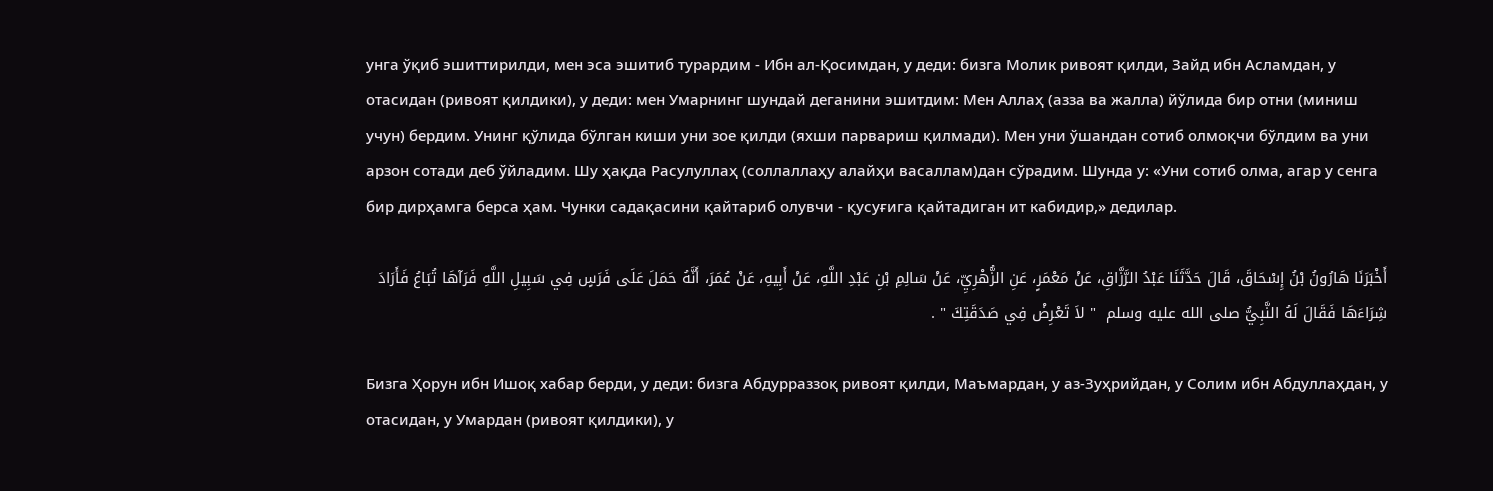унга ўқиб эшиттирилди, мен эса эшитиб турардим - Ибн ал-Қосимдан, у деди: бизга Молик ривоят қилди, Зайд ибн Асламдан, у отасидан (ривоят қилдики), у деди: мен Умарнинг шундай деганини эшитдим: Мен Аллаҳ (азза ва жалла) йўлида бир отни (миниш учун) бердим. Унинг қўлида бўлган киши уни зое қилди (яхши парвариш қилмади). Мен уни ўшандан сотиб олмоқчи бўлдим ва уни арзон сотади деб ўйладим. Шу ҳақда Расулуллаҳ (соллаллаҳу алайҳи васаллам)дан сўрадим. Шунда у: «Уни сотиб олма, агар у сенга бир дирҳамга берса ҳам. Чунки садақасини қайтариб олувчи - қусуғига қайтадиган ит кабидир,» дедилар.

أَخْبَرَنَا هَارُونُ بْنُ إِسْحَاقَ، قَالَ حَدَّثَنَا عَبْدُ الرَّزَّاقِ، عَنْ مَعْمَرٍ، عَنِ الزُّهْرِيِّ، عَنْ سَالِمِ بْنِ عَبْدِ اللَّهِ، عَنْ أَبِيهِ، عَنْ عُمَرَ، أَنَّهُ حَمَلَ عَلَى فَرَسٍ فِي سَبِيلِ اللَّهِ فَرَآهَا تُبَاعُ فَأَرَادَ شِرَاءَهَا فَقَالَ لَهُ النَّبِيُّ صلى الله عليه وسلم  " لاَ تَعْرِضْ فِي صَدَقَتِكَ " .

Бизга Ҳорун ибн Ишоқ хабар берди, у деди: бизга Абдурраззоқ ривоят қилди, Маъмардан, у аз-Зуҳрийдан, у Солим ибн Абдуллаҳдан, у отасидан, у Умардан (ривоят қилдики), у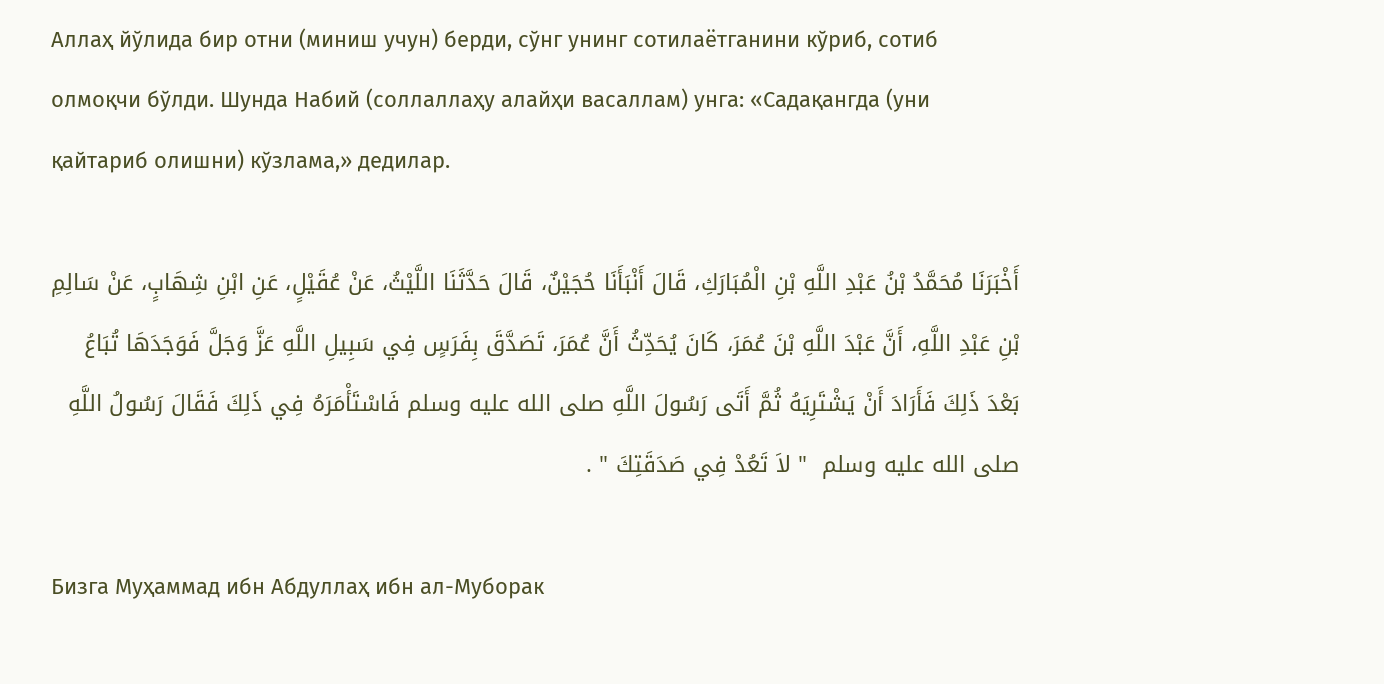Аллаҳ йўлида бир отни (миниш учун) берди, сўнг унинг сотилаётганини кўриб, сотиб олмоқчи бўлди. Шунда Набий (соллаллаҳу алайҳи васаллам) унга: «Садақангда (уни қайтариб олишни) кўзлама,» дедилар.

أَخْبَرَنَا مُحَمَّدُ بْنُ عَبْدِ اللَّهِ بْنِ الْمُبَارَكِ، قَالَ أَنْبَأَنَا حُجَيْنٌ، قَالَ حَدَّثَنَا اللَّيْثُ، عَنْ عُقَيْلٍ، عَنِ ابْنِ شِهَابٍ، عَنْ سَالِمِ بْنِ عَبْدِ اللَّهِ، أَنَّ عَبْدَ اللَّهِ بْنَ عُمَرَ، كَانَ يُحَدِّثُ أَنَّ عُمَرَ، تَصَدَّقَ بِفَرَسٍ فِي سَبِيلِ اللَّهِ عَزَّ وَجَلَّ فَوَجَدَهَا تُبَاعُ بَعْدَ ذَلِكَ فَأَرَادَ أَنْ يَشْتَرِيَهُ ثُمَّ أَتَى رَسُولَ اللَّهِ صلى الله عليه وسلم فَاسْتَأْمَرَهُ فِي ذَلِكَ فَقَالَ رَسُولُ اللَّهِ صلى الله عليه وسلم  " لاَ تَعُدْ فِي صَدَقَتِكَ " .

Бизга Муҳаммад ибн Абдуллаҳ ибн ал-Муборак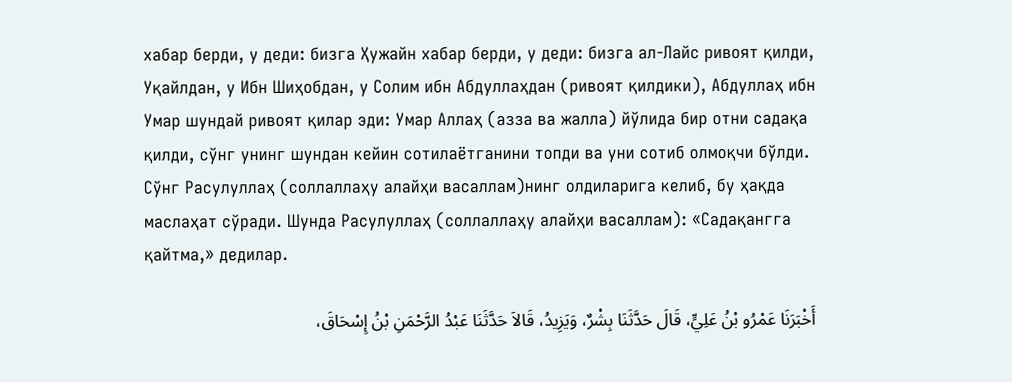хабар берди, у деди: бизга Ҳужайн хабар берди, у деди: бизга ал-Лайс ривоят қилди, Уқайлдан, у Ибн Шиҳобдан, у Солим ибн Абдуллаҳдан (ривоят қилдики), Абдуллаҳ ибн Умар шундай ривоят қилар эди: Умар Аллаҳ (азза ва жалла) йўлида бир отни садақа қилди, сўнг унинг шундан кейин сотилаётганини топди ва уни сотиб олмоқчи бўлди. Сўнг Расулуллаҳ (соллаллаҳу алайҳи васаллам)нинг олдиларига келиб, бу ҳақда маслаҳат сўради. Шунда Расулуллаҳ (соллаллаҳу алайҳи васаллам): «Садақангга қайтма,» дедилар.

أَخْبَرَنَا عَمْرُو بْنُ عَلِيٍّ، قَالَ حَدَّثَنَا بِشْرٌ، وَيَزِيدُ، قَالاَ حَدَّثَنَا عَبْدُ الرَّحْمَنِ بْنُ إِسْحَاقَ،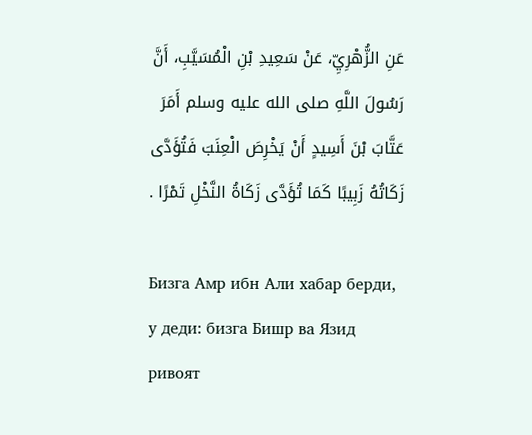عَنِ الزُّهْرِيِّ، عَنْ سَعِيدِ بْنِ الْمُسَيَّبِ، أَنَّ رَسُولَ اللَّهِ صلى الله عليه وسلم أَمَرَ عَتَّابَ بْنَ أَسِيدٍ أَنْ يَخْرِصَ الْعِنَبَ فَتُؤَدَّى زَكَاتُهُ زَبِيبًا كَمَا تُؤَدَّى زَكَاةُ النَّخْلِ تَمْرًا .

Бизга Амр ибн Али хабар берди, у деди: бизга Бишр ва Язид ривоят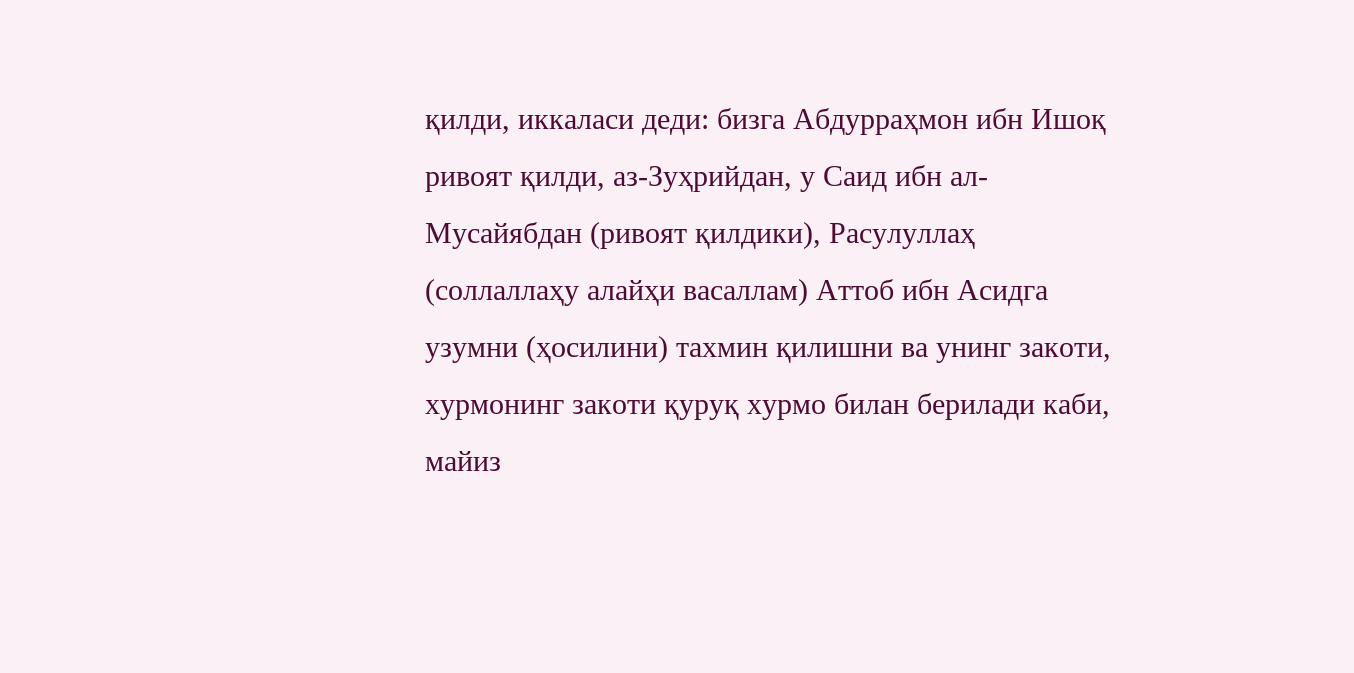қилди, иккаласи деди: бизга Абдурраҳмон ибн Ишоқ ривоят қилди, аз-Зуҳрийдан, у Саид ибн ал-Мусайябдан (ривоят қилдики), Расулуллаҳ (соллаллаҳу алайҳи васаллам) Аттоб ибн Асидга узумни (ҳосилини) тахмин қилишни ва унинг закоти, хурмонинг закоти қуруқ хурмо билан берилади каби, майиз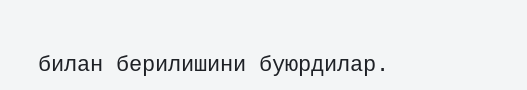билан берилишини буюрдилар.